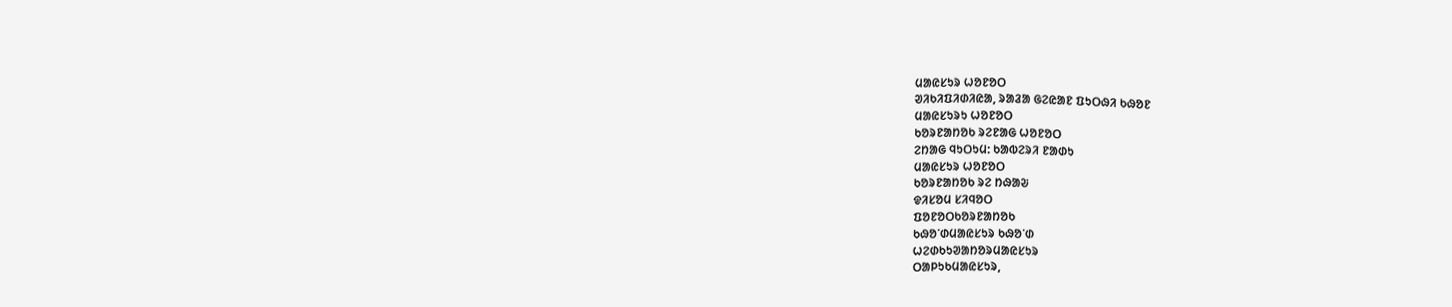ᱢᱟᱭᱥᱩᱨ ᱦᱚᱱᱚᱛ
ᱣᱤᱠᱤᱯᱤᱰᱤᱭᱟ, ᱨᱟᱲᱟ ᱜᱮᱭᱟᱱ ᱯᱩᱛᱷᱤ ᱠᱷᱚᱱ
ᱢᱟᱭᱥᱩᱨᱩ ᱦᱚᱱᱚᱛ
ᱠᱚᱨᱱᱟᱴᱚᱠ ᱨᱮᱱᱟᱜ ᱦᱚᱱᱚᱛ
ᱮᱴᱟᱜ ᱧᱩᱛᱩᱢ: ᱠᱟᱵᱮᱨᱤ ᱱᱟᱰᱩ
ᱢᱟᱭᱥᱩᱨ ᱦᱚᱱᱚᱛ
ᱠᱚᱨᱱᱟᱴᱚᱠ ᱨᱮ ᱴᱷᱟᱶ
ᱫᱤᱥᱚᱢ ᱥᱤᱧᱚᱛ
ᱯᱚᱱᱚᱛᱠᱚᱨᱱᱟᱴᱚᱠ
ᱠᱷᱚᱸᱰᱢᱟᱭᱥᱩᱨ ᱠᱷᱚᱸᱰ
ᱦᱮᱰᱠᱩᱣᱟᱴᱚᱨᱢᱟᱭᱥᱩᱨ
ᱛᱟᱞᱩᱠᱢᱟᱭᱥᱩᱨ,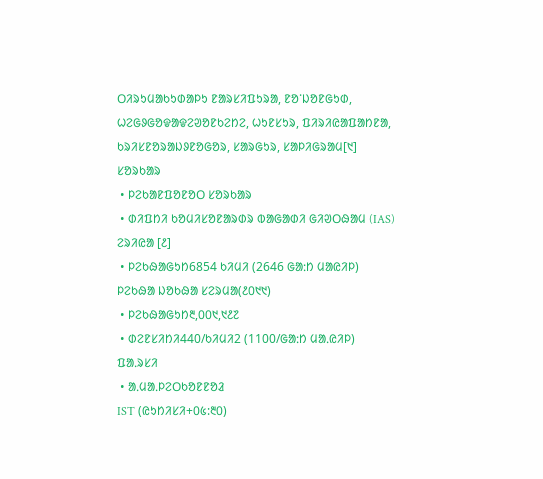ᱛᱤᱨᱩᱢᱟᱠᱩᱰᱟᱞᱩ ᱱᱟᱨᱥᱤᱯᱩᱨᱟ, ᱱᱚᱸᱡᱚᱱᱜᱩᱰ, ᱦᱮᱜᱽᱜᱚᱫᱟᱫᱮᱣᱚᱱᱠᱮᱴᱮ, ᱦᱩᱱᱥᱩᱨ, ᱯᱤᱨᱤᱭᱟᱯᱟᱴᱱᱟ, ᱠᱨᱤᱥᱱᱚᱨᱟᱡᱽᱱᱚᱜᱚᱨ, ᱥᱟᱨᱜᱩᱨ, ᱥᱟᱞᱤᱜᱨᱟᱢ[᱑]
ᱥᱚᱨᱠᱟᱨ
 • ᱞᱮᱠᱟᱱᱯᱚᱱᱚᱛ ᱥᱚᱨᱠᱟᱨ
 • ᱰᱤᱯᱴᱤ ᱠᱚᱢᱤᱥᱚᱱᱟᱨᱰᱨ ᱵᱟᱜᱟᱰᱤ ᱜᱤᱣᱛᱷᱟᱢ (IAS)
ᱮᱨᱤᱭᱟ [᱒]
 • ᱞᱮᱠᱷᱟᱜᱩᱴ6854 ᱠᱤᱢᱤ (2646 ᱜᱟᱺᱴ ᱢᱟᱭᱤᱞ)
ᱞᱮᱠᱷᱟ ᱡᱚᱠᱷᱟ ᱥᱮᱨᱢᱟ(᱒᱐᱑᱑)
 • ᱞᱮᱠᱷᱟᱜᱩᱴ᱓,᱐᱐᱑,᱑᱒᱗
 • ᱰᱮᱱᱥᱤᱴᱤ440/ᱠᱤᱢᱤ2 (1100/ᱜᱟᱺᱴ ᱢᱟᱹᱭᱤᱞ)
ᱯᱟᱹᱨᱥᱤ
 • ᱟᱹᱢᱟᱹᱞᱮᱛᱠᱚᱱᱱᱚᱲ
IST (ᱭᱩᱴᱤᱥᱤ+᱐᱕:᱓᱐)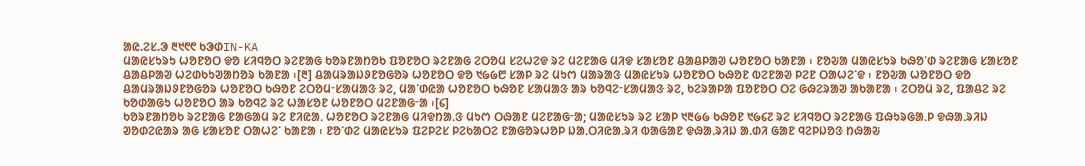ᱟᱭ.ᱮᱥ.ᱳ ᱓᱑᱖᱖ ᱠᱳᱰIN-KA
ᱢᱟᱭᱥᱩᱨᱩ ᱦᱚᱱᱚᱛ ᱫᱚ ᱥᱤᱧᱚᱛ ᱨᱮᱱᱟᱜ ᱠᱚᱨᱱᱟᱴᱚᱠ ᱯᱚᱱᱚᱛ ᱨᱮᱱᱟᱜ ᱮᱛᱚᱢ ᱥᱮᱦᱮᱫ ᱨᱮ ᱢᱮᱱᱟᱜ ᱢᱤᱫ ᱥᱟᱥᱚᱱ ᱪᱟᱪᱞᱟᱣ ᱦᱚᱱᱚᱛ ᱠᱟᱱᱟ ᱾ ᱱᱚᱶᱟ ᱢᱟᱭᱥᱩᱨ ᱠᱷᱚᱸᱰ ᱨᱮᱱᱟᱜ ᱥᱟᱥᱚᱱ ᱪᱟᱪᱞᱟᱣ ᱦᱮᱰᱠᱩᱣᱟᱴᱚᱨ ᱠᱟᱱᱟ ᱾[᱓] ᱪᱟᱢᱨᱟᱡᱽᱱᱚᱜᱚᱨ ᱦᱚᱱᱚᱛ ᱫᱚ ᱑᱙᱙᱘ ᱥᱟᱞ ᱨᱮ ᱢᱩᱬ ᱢᱟᱨᱟᱝ ᱢᱟᱭᱥᱩᱨ ᱦᱚᱱᱚᱛ ᱠᱷᱚᱱ ᱵᱮᱱᱟᱣ ᱞᱮᱱ ᱛᱟᱦᱮᱸᱫ ᱾ ᱱᱚᱶᱟ ᱦᱚᱱᱚᱛ ᱫᱚ ᱪᱟᱢᱨᱟᱡᱽᱱᱚᱜᱚᱨ ᱦᱚᱱᱚᱛ ᱠᱷᱚᱱ ᱮᱛᱚᱢᱼᱥᱟᱢᱟᱝ ᱨᱮ, ᱢᱟᱸᱰᱭᱟ ᱦᱚᱱᱚᱛ ᱠᱷᱚᱱ ᱥᱟᱢᱟᱝ ᱟᱨ ᱠᱚᱧᱮᱼᱥᱟᱢᱟᱝ ᱨᱮ, ᱠᱮᱨᱟᱞᱟ ᱯᱚᱱᱚᱛ ᱛᱮ ᱜᱷᱮᱨᱟᱣ ᱟᱠᱟᱱᱟ ᱾ ᱮᱛᱚᱢ ᱨᱮ, ᱯᱟᱪᱮ ᱨᱮ ᱠᱚᱰᱟᱜᱩ ᱦᱚᱱᱚᱛ ᱟᱨ ᱠᱚᱧᱮ ᱨᱮ ᱦᱟᱥᱚᱱ ᱦᱚᱱᱚᱛ ᱢᱮᱱᱟᱜᱼᱟ ᱾[᱔]
ᱠᱚᱨᱱᱟᱴᱚᱠ ᱨᱮᱱᱟᱜ ᱱᱟᱜᱟᱢ ᱨᱮ ᱱᱤᱭᱟᱹ ᱦᱚᱱᱚᱛ ᱨᱮᱱᱟᱜ ᱢᱤᱫᱴᱟᱹᱝ ᱢᱩᱬ ᱛᱷᱟᱱ ᱢᱮᱱᱟᱜᱼᱟ; ᱢᱟᱭᱥᱩᱨ ᱨᱮ ᱥᱟᱞ ᱑᱓᱙᱙ ᱠᱷᱚᱱ ᱑᱙᱔᱗ ᱨᱮ ᱥᱤᱧᱚᱛ ᱨᱮᱱᱟᱜ ᱯᱷᱩᱨᱜᱟᱹᱞ ᱫᱷᱟᱹᱨᱤᱡ ᱣᱚᱰᱮᱭᱟᱨ ᱟᱜ ᱥᱟᱥᱚᱱ ᱛᱟᱦᱮᱸ ᱠᱟᱱᱟ ᱾ ᱱᱚᱸᱰᱮ ᱢᱟᱭᱥᱩᱨ ᱯᱮᱞᱮᱥ ᱞᱮᱠᱟᱛᱮ ᱱᱟᱜᱚᱨᱦᱚᱞ ᱡᱟᱹᱛᱤᱭᱟᱹᱨᱤ ᱵᱟᱜᱟᱱ ᱫᱷᱟᱹᱨᱤᱡ ᱟᱹᱰᱤ ᱜᱟᱱ ᱧᱮᱞᱡᱚᱝ ᱴᱷᱟᱶ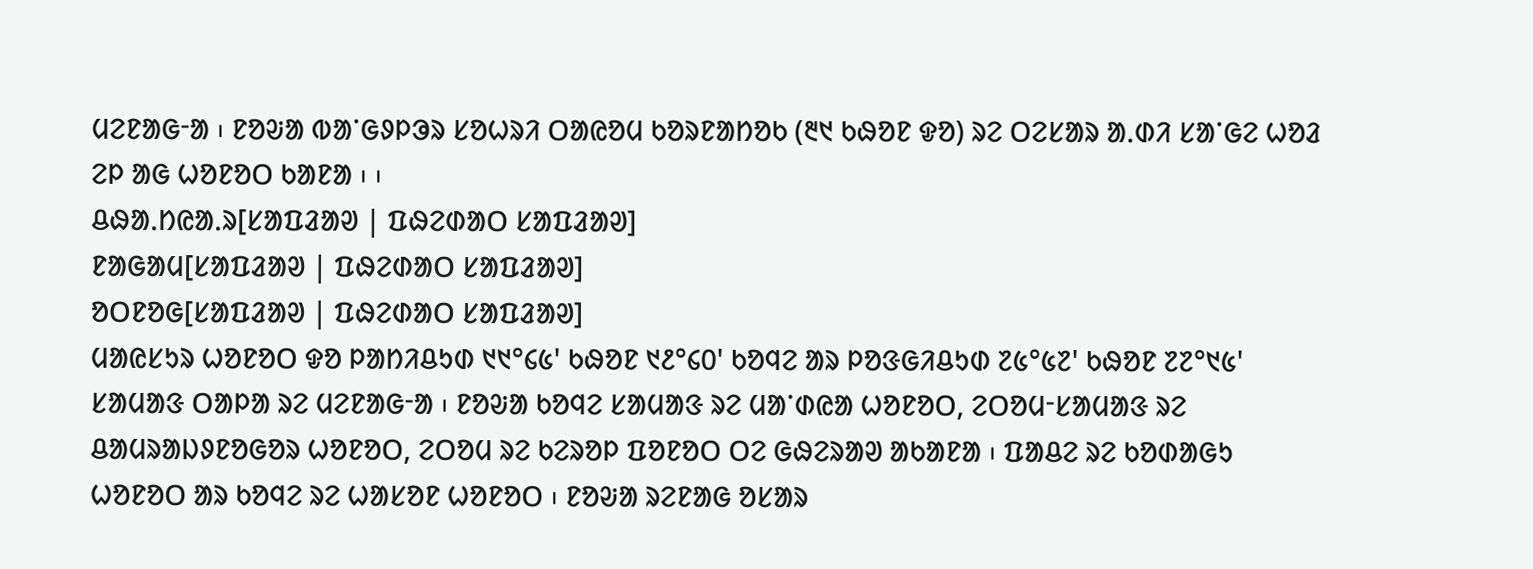ᱢᱮᱱᱟᱜᱼᱟ ᱾ ᱱᱚᱶᱟ ᱵᱟᱸᱜᱽᱞᱳᱨ ᱥᱚᱦᱨᱤ ᱛᱟᱭᱚᱢ ᱠᱚᱨᱱᱟᱴᱚᱠ (᱓᱑ ᱠᱷᱚᱱ ᱫᱚ) ᱨᱮ ᱛᱮᱥᱟᱨ ᱟᱹᱰᱤ ᱥᱟᱸᱜᱮ ᱦᱚᱲ ᱮᱞ ᱟᱜ ᱦᱚᱱᱚᱛ ᱠᱟᱱᱟ ᱾ ᱾
ᱪᱷᱟᱹᱴᱭᱟᱹᱨ[ᱥᱟᱯᱲᱟᱣ | ᱯᱷᱮᱰᱟᱛ ᱥᱟᱯᱲᱟᱣ]
ᱱᱟᱜᱟᱢ[ᱥᱟᱯᱲᱟᱣ | ᱯᱷᱮᱰᱟᱛ ᱥᱟᱯᱲᱟᱣ]
ᱚᱛᱱᱚᱜ[ᱥᱟᱯᱲᱟᱣ | ᱯᱷᱮᱰᱟᱛ ᱥᱟᱯᱲᱟᱣ]
ᱢᱟᱭᱥᱩᱨ ᱦᱚᱱᱚᱛ ᱫᱚ ᱞᱟᱴᱤᱪᱩᱰ ᱑᱑°᱔᱕' ᱠᱷᱚᱱ ᱑᱒°᱔᱐' ᱠᱚᱧᱮ ᱟᱨ ᱞᱚᱝᱜᱤᱪᱩᱰ ᱗᱕°᱕᱗' ᱠᱷᱚᱱ ᱗᱗°᱑᱕' ᱥᱟᱢᱟᱝ ᱛᱟᱞᱟ ᱨᱮ ᱢᱮᱱᱟᱜᱼᱟ ᱾ ᱱᱚᱶᱟ ᱠᱚᱧᱮ ᱥᱟᱢᱟᱝ ᱨᱮ ᱢᱟᱸᱰᱭᱟ ᱦᱚᱱᱚᱛ, ᱮᱛᱚᱢᱼᱥᱟᱢᱟᱝ ᱨᱮ ᱪᱟᱢᱨᱟᱡᱽᱱᱚᱜᱚᱨ ᱦᱚᱱᱚᱛ, ᱮᱛᱚᱢ ᱨᱮ ᱠᱮᱨᱚᱞ ᱯᱚᱱᱚᱛ ᱛᱮ ᱜᱷᱮᱨᱟᱣ ᱟᱠᱟᱱᱟ ᱾ ᱯᱟᱪᱮ ᱨᱮ ᱠᱚᱰᱟᱜᱩ ᱦᱚᱱᱚᱛ ᱟᱨ ᱠᱚᱧᱮ ᱨᱮ ᱦᱟᱥᱚᱱ ᱦᱚᱱᱚᱛ ᱾ ᱱᱚᱶᱟ ᱨᱮᱱᱟᱜ ᱚᱥᱟᱨ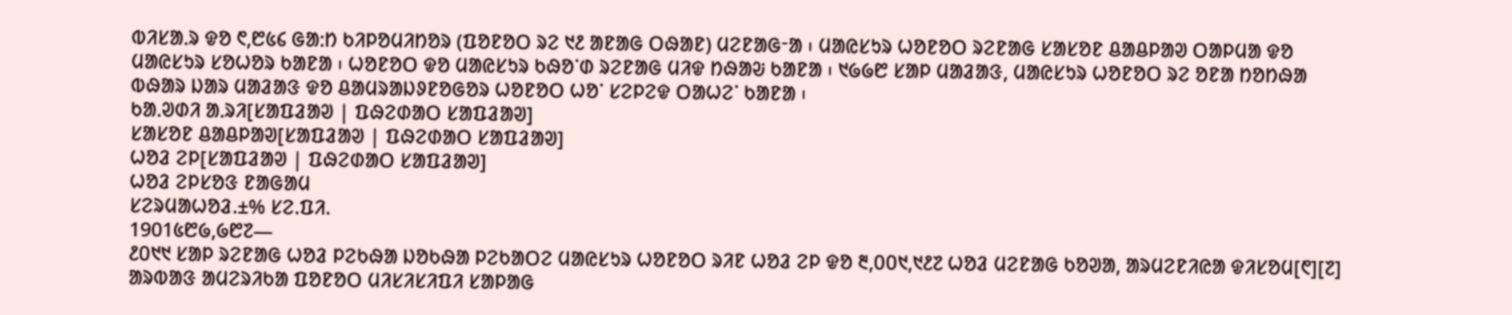ᱵᱤᱥᱟᱹᱨ ᱫᱚ ᱖,᱘᱕᱔ ᱜᱟᱺᱴ ᱠᱤᱞᱚᱢᱤᱴᱚᱨ (ᱯᱚᱱᱚᱛ ᱨᱮ ᱑᱒ ᱟᱱᱟᱜ ᱛᱷᱟᱱ) ᱢᱮᱱᱟᱜᱼᱟ ᱾ ᱢᱟᱭᱥᱩᱨ ᱦᱚᱱᱚᱛ ᱨᱮᱱᱟᱜ ᱥᱟᱥᱚᱱ ᱪᱟᱪᱞᱟᱣ ᱛᱟᱞᱢᱟ ᱫᱚ ᱢᱟᱭᱥᱩᱨ ᱥᱚᱦᱚᱨ ᱠᱟᱱᱟ ᱾ ᱦᱚᱱᱚᱛ ᱫᱚ ᱢᱟᱭᱥᱩᱨ ᱠᱷᱚᱸᱰ ᱨᱮᱱᱟᱜ ᱢᱤᱫ ᱴᱷᱟᱶ ᱠᱟᱱᱟ ᱾ ᱑᱙᱙᱘ ᱥᱟᱞ ᱢᱟᱲᱟᱝ, ᱢᱟᱭᱥᱩᱨ ᱦᱚᱱᱚᱛ ᱨᱮ ᱚᱱᱟ ᱴᱚᱴᱷᱟ ᱵᱷᱟᱨ ᱡᱟᱨ ᱢᱟᱲᱟᱝ ᱫᱚ ᱪᱟᱢᱨᱟᱡᱽᱱᱚᱜᱚᱨ ᱦᱚᱱᱚᱛ ᱦᱚᱸ ᱥᱮᱞᱮᱫ ᱛᱟᱦᱮᱸ ᱠᱟᱱᱟ ᱾
ᱠᱟᱹᱣᱰᱤ ᱟᱹᱨᱤ[ᱥᱟᱯᱲᱟᱣ | ᱯᱷᱮᱰᱟᱛ ᱥᱟᱯᱲᱟᱣ]
ᱥᱟᱥᱚᱱ ᱪᱟᱪᱞᱟᱣ[ᱥᱟᱯᱲᱟᱣ | ᱯᱷᱮᱰᱟᱛ ᱥᱟᱯᱲᱟᱣ]
ᱦᱚᱲ ᱮᱞ[ᱥᱟᱯᱲᱟᱣ | ᱯᱷᱮᱰᱟᱛ ᱥᱟᱯᱲᱟᱣ]
ᱦᱚᱲ ᱮᱞᱥᱚᱝ ᱱᱟᱜᱟᱢ
ᱥᱮᱨᱢᱟᱦᱚᱲ.±% ᱥᱮ.ᱯᱤ.
1901᱕᱘᱙,᱙᱘᱗—
᱒᱐᱑᱑ ᱥᱟᱞ ᱨᱮᱱᱟᱜ ᱦᱚᱲ ᱞᱮᱠᱷᱟ ᱡᱚᱠᱷᱟ ᱞᱮᱠᱟᱛᱮ ᱢᱟᱭᱥᱩᱨ ᱦᱚᱱᱚᱛ ᱨᱤᱱ ᱦᱚᱲ ᱮᱞ ᱫᱚ ᱓,᱐᱐᱑,᱑᱒᱗ ᱦᱚᱲ ᱢᱮᱱᱟᱜ ᱠᱚᱣᱟ, ᱟᱨᱢᱮᱱᱤᱭᱟ ᱫᱤᱥᱚᱢ[᱖][᱗] ᱟᱨᱵᱟᱝ ᱟᱢᱮᱨᱤᱠᱟ ᱯᱚᱱᱚᱛ ᱢᱤᱥᱤᱥᱤᱯᱤ ᱥᱟᱞᱟᱜ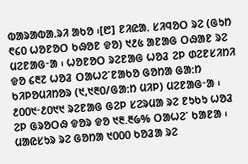ᱵᱟᱨᱟᱵᱟᱹᱨᱤ ᱟᱠᱚ ᱾[᱘] ᱱᱤᱭᱟᱹ ᱥᱤᱧᱚᱛ ᱨᱮ (ᱜᱩᱴ ᱖᱔᱐ ᱦᱚᱱᱚᱛ ᱠᱷᱚᱱ ᱫᱚ) ᱑᱒᱕ ᱟᱱᱟᱜ ᱛᱷᱟᱱ ᱨᱮ ᱢᱮᱱᱟᱜᱼᱟ ᱾ ᱦᱚᱱᱚᱛ ᱨᱮᱱᱟᱜ ᱦᱚᱲ ᱮᱞ ᱰᱮᱱᱥᱤᱴᱤ ᱫᱚ ᱔᱓᱗ ᱦᱚᱲ ᱛᱟᱦᱮᱸᱱᱟᱠᱚ ᱜᱚᱴᱟ ᱜᱟᱺᱴ ᱠᱤᱞᱚᱢᱤᱴᱚᱨ (᱑,᱑᱓᱐/ᱜᱟᱺᱴ ᱢᱤᱞ) ᱢᱮᱱᱟᱜᱼᱟ ᱾ ᱒᱐᱐᱑ᱼ᱒᱐᱑᱑ ᱨᱮᱱᱟᱜ ᱜᱮᱞ ᱥᱮᱨᱢᱟ ᱨᱮ ᱱᱩᱠᱩ ᱦᱚᱲ ᱮᱞ ᱜᱨᱚᱛᱷ ᱫᱚᱨ ᱫᱚ ᱑᱓.᱓᱙% ᱛᱟᱦᱮᱸ ᱠᱟᱱᱟ ᱾ ᱢᱟᱭᱥᱩᱨ ᱨᱮ ᱜᱚᱴᱟ ᱑᱐᱐᱐ ᱠᱚᱲᱟ ᱨᱮ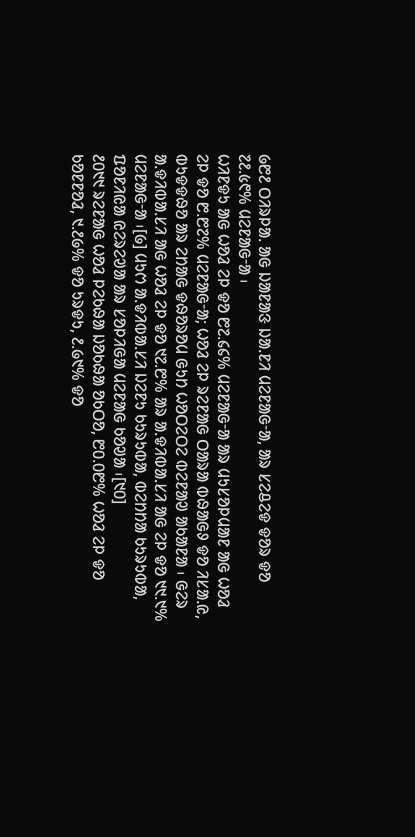᱙᱘᱒ ᱛᱤᱨᱞᱟᱹ ᱟᱜ ᱡᱟᱱᱟᱝ ᱡᱟᱹᱱᱤ ᱢᱮᱱᱟᱜᱼᱟ, ᱟᱨ ᱥᱮᱪᱮᱫ ᱫᱚᱨ ᱫᱚ ᱗᱒.᱕᱖% ᱢᱮᱱᱟᱜᱼᱟ ᱾
ᱦᱤᱱᱫᱩ ᱟᱜ ᱦᱚᱲ ᱮᱞ ᱫᱚ ᱘᱗.᱔᱔% ᱢᱮᱱᱟᱜᱼᱟ ᱟᱨ ᱢᱩᱥᱚᱞᱢᱟᱱ ᱟᱜ ᱦᱚᱲ ᱮᱞ ᱫᱚ ᱘.᱘᱗% ᱢᱮᱱᱟᱜᱼᱟ; ᱦᱚᱲ ᱮᱞ ᱨᱮᱱᱟᱜ ᱛᱟᱨᱟ ᱵᱷᱟᱜᱽ ᱫᱚ ᱤᱥᱟᱹᱭ, ᱵᱩᱫᱫᱷᱚ ᱟᱨ ᱮᱴᱟᱜ ᱫᱷᱚᱨᱚᱢ ᱜᱩᱴ ᱦᱚᱛᱮᱛᱮ ᱵᱮᱱᱟᱣ ᱟᱠᱟᱱᱟ ᱾ ᱜᱮᱨ ᱟᱹᱫᱤᱵᱟᱹᱥᱤ ᱟᱜ ᱦᱚᱲ ᱮᱞ ᱫᱚ ᱑᱗.᱘% ᱟᱨ ᱟᱹᱫᱤᱵᱟᱹᱥᱤ ᱟᱜ ᱮᱞ ᱫᱚ ᱑᱑.᱑% ᱢᱮᱱᱟᱜᱼᱟ ᱾[᱙] ᱢᱩᱬ ᱟᱹᱫᱤᱵᱟᱹᱥᱤ ᱡᱮᱱᱩ ᱠᱩᱨᱩᱵᱟ, ᱵᱮᱴᱴᱟ ᱠᱩᱨᱩᱵᱟ, ᱯᱚᱱᱤᱭᱟ ᱭᱮᱨᱮᱣᱟ ᱟᱨ ᱥᱚᱞᱤᱜᱟ ᱢᱮᱱᱟᱜ ᱠᱚᱣᱟ ᱾[᱑᱐]
᱒᱐᱑᱑ ᱨᱮᱱᱟᱜ ᱦᱚᱲ ᱞᱮᱠᱷᱟ ᱡᱚᱠᱷᱟ ᱚᱠᱛᱚ, ᱘᱐.᱐᱘% ᱦᱚᱲ ᱮᱞ ᱫᱚ ᱠᱚᱱᱱᱚᱲ, ᱑.᱒᱙% ᱫᱚ ᱩᱨᱫᱩ, ᱒.᱙᱑% ᱫᱚ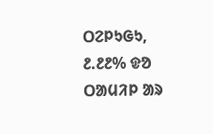ᱛᱮᱞᱩᱜᱩ, ᱒.᱒᱒% ᱫᱚ ᱛᱟᱢᱤᱞ ᱟᱨ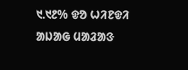᱑.᱑᱒% ᱫᱚ ᱦᱤᱱᱫᱤ ᱟᱡᱟᱜ ᱢᱟᱲᱟᱝ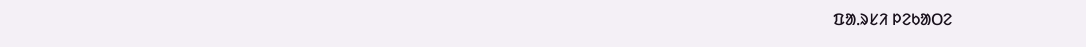ᱯᱟᱹᱨᱥᱤ ᱞᱮᱠᱟᱛᱮ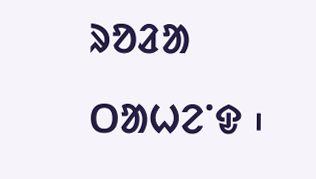ᱨᱚᱲᱟ ᱛᱟᱦᱮᱸᱫ ᱾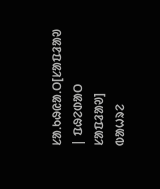ᱥᱟᱹᱠᱷᱭᱟᱹᱛ[ᱥᱟᱯᱲᱟᱣ | ᱯᱷᱮᱰᱟᱛ ᱥᱟᱯᱲᱟᱣ]
ᱵᱟᱦᱨᱮ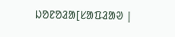ᱡᱚᱱᱚᱲᱟ[ᱥᱟᱯᱲᱟᱣ |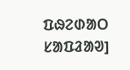ᱯᱷᱮᱰᱟᱛ ᱥᱟᱯᱲᱟᱣ]